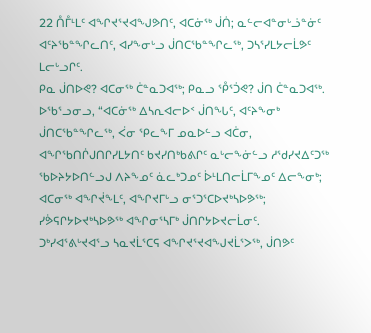22 ᑍᒤᒻᒪᑦ ᐊᖏᔪᕐᔪᐊᖑᕗᑎᑦ, ᐊᑕᓃᖅ ᒎᑏ; ᓇᓪᓕᐊᓐᓂᒡᓘᓐᓃᑦ ᐊᑦᔨᖃᓐᖏᓚᑎᑦ, ᐊᓯᖕᓂᒡᓗ ᒎᑎᑕᖃᓐᖏᓚᖅ, ᑐᓴᕐᓯᒪᔭᓕᒫᕗᑦ ᒪᓕᒡᓗᒋᑦ.
ᑭᓇ ᒎᑎᐅᕙ? ᐊᑕᓂᖅ ᑖᓐᓇᑐᐊᖅ; ᑭᓇᓗ ᕾᕐᑑᕙ? ᒎᑎ ᑖᓐᓇᑐᐊᖅ.
ᐅᖃᕐᓗᓂᓗ, “ᐊᑕᓃᖅ ᐃᓴᕆᐊᓕᐅᑉ ᒎᑎᖓᑦ, ᐊᑦᔨᖕᓂᒃ ᒎᑎᑕᖃᓐᖏᓚᖅ, ᐹᓂ ᕿᓚᖕᒥ ᓄᓇᐅᓪᓗ ᐊᑖᓂ, ᐊᖏᖃᑎᒌᒍᑎᒋᓯᒪᔭᑎᑦ ᑲᔪᓯᑎᒃᑲᕕᒋᑦ ᓇᒡᓕᖕᓃᓪᓗ ᓱᖁᓯᔪᐃᑦᑐᖅ ᖃᐅᔨᔭᐅᑎᓪᓗᒍ ᐱᔨᖕᓄᑦ ᓈᓚᒃᑐᓄᑦ ᐆᒻᒪᑎᓕᒫᒥᖕᓄᑦ ᐃᓕᖕᓂᒃ;
ᐊᑕᓂᖅ ᐊᖏᔫᖕᒪᑦ, ᐊᖏᔪᒥᒡᓗ ᓂᕐᑐᕐᑕᐅᔪᒃᓴᐅᕗᖅ; ᓯᕘᕋᒋᔭᐅᔪᒃᓴᐅᕗᖅ ᐊᖏᓂᕐᓴᒥᒃ ᒎᑎᒋᔭᐅᔪᓕᒫᓂᑦ.
ᑐᒃᓯᐊᕐᕕᒡᔪᐊᕐᓗ ᓴᓇᔪᒫᕐᑕᕋ ᐊᖏᔪᕐᔪᐊᖑᔪᒫᕐᐳᖅ, ᒎᑎᕗᑦ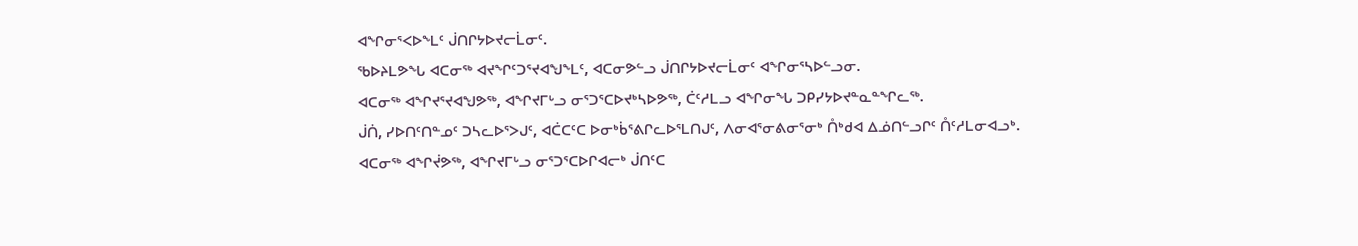ᐊᖏᓂᕐᐸᐅᖕᒪᑦ ᒎᑎᒋᔭᐅᔪᓕᒫᓂᑦ.
ᖃᐅᔨᒪᕗᖓ ᐊᑕᓂᖅ ᐊᔪᖏᑦᑐᕐᔪᐊᖑᖕᒪᑦ, ᐊᑕᓂᕗᓪᓗ ᒎᑎᒋᔭᐅᔪᓕᒫᓂᑦ ᐊᖏᓂᕐᓴᐅᓪᓗᓂ.
ᐊᑕᓂᖅ ᐊᖏᔪᕐᔪᐊᖑᕗᖅ, ᐊᖏᔪᒥᒡᓗ ᓂᕐᑐᕐᑕᐅᔪᒃᓴᐅᕗᖅ, ᑖᑦᓱᒪᓗ ᐊᖏᓂᖓ ᑐᑭᓯᔭᐅᔪᓐᓇᓐᖏᓚᖅ.
ᒎᑏ, ᓯᐅᑎᑦᑎᓐᓄᑦ ᑐᓴᓚᐅᕐᐳᒍᑦ, ᐊᑖᑕᑦᑕ ᐅᓂᒃᑳᕐᕕᒋᓚᐅᕐᒪᑎᒍᑦ, ᐱᓂᐊᕐᓂᕕᓂᕐᓂᒃ ᑍᒃᑯᐊ ᐃᓅᑎᓪᓗᒋᑦ ᑍᑦᓱᒪᓂᐊᓗᒃ.
ᐊᑕᓂᖅ ᐊᖏᔫᕗᖅ, ᐊᖏᔪᒥᒡᓗ ᓂᕐᑐᕐᑕᐅᒋᐊᓕᒃ ᒎᑎᑦᑕ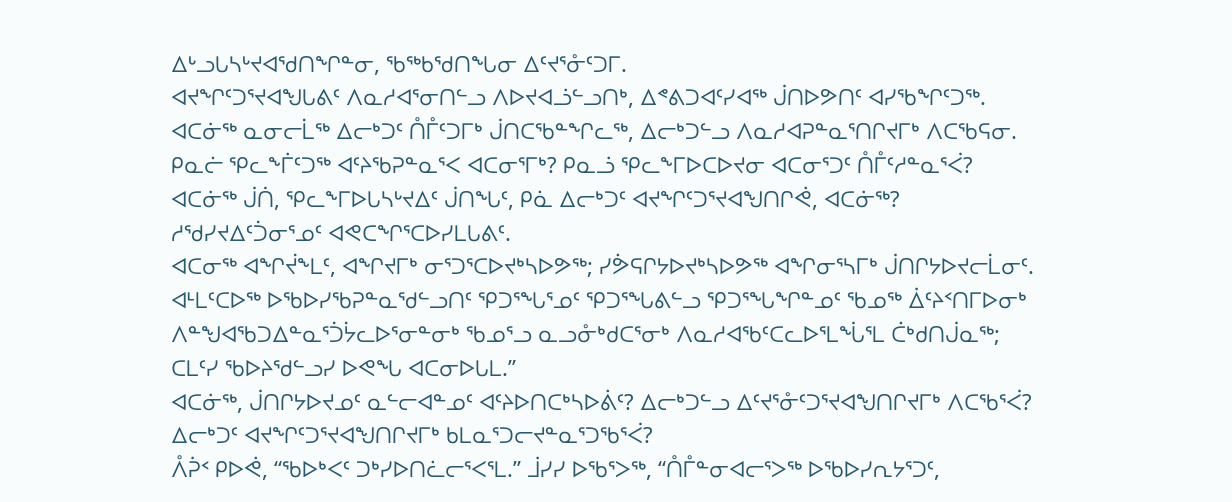ᐃᒡᓗᒐᓴᒡᔪᐊᖁᑎᖏᓐᓂ, ᖃᖅᑲᖁᑎᖓᓂ ᐃᑦᔪᕐᓁᑦᑐᒥ.
ᐊᔪᖏᑦᑐᕐᔪᐊᖑᒐᕕᑦ ᐱᓇᓱᐊᕐᓂᑎᓪᓗ ᐱᐅᔪᐊᓘᓪᓗᑎᒃ, ᐃᕝᕕᑐᐊᑦᓯᐊᖅ ᒎᑎᐅᕗᑎᑦ ᐊᓯᖃᖏᑦᑐᖅ.
ᐊᑕᓃᖅ ᓇᓂᓕᒫᖅ ᐃᓕᒃᑐᑦ ᑍᒤᑦᑐᒥᒃ ᒎᑎᑕᖃᓐᖏᓚᖅ, ᐃᓕᒃᑐᓪᓗ ᐱᓇᓱᐊᕈᓐᓇᕐᑎᒋᔪᒥᒃ ᐱᑕᖃᕋᓂ.
ᑭᓇᓖ ᕿᓚᖕᒦᑦᑐᖅ ᐊᑦᔨᖃᕈᓐᓇᕐᐸ ᐊᑕᓂᕐᒥᒃ? ᑭᓇᓘ ᕿᓚᖕᒥᐅᑕᐅᔪᓂ ᐊᑕᓂᕐᑐᑦ ᑍᒤᑦᓱᓐᓇᕐᐹ?
ᐊᑕᓃᖅ ᒎᑏ, ᕿᓚᖕᒥᐅᒐᓴᒡᔪᐃᑦ ᒎᑎᖓᑦ, ᑭᓈ ᐃᓕᒃᑐᑦ ᐊᔪᖏᑦᑐᕐᔪᐊᖑᑎᒋᕚ, ᐊᑕᓃᖅ? ᓱᖁᓯᔪᐃᑦᑑᓂᕐᓄᑦ ᐊᕙᑕᖏᕐᑕᐅᓯᒪᒐᕕᑦ.
ᐊᑕᓂᖅ ᐊᖏᔫᖕᒪᑦ, ᐊᖏᔪᒥᒃ ᓂᕐᑐᕐᑕᐅᔪᒃᓴᐅᕗᖅ; ᓯᕘᕋᒋᔭᐅᔪᒃᓴᐅᕗᖅ ᐊᖏᓂᕐᓴᒥᒃ ᒎᑎᒋᔭᐅᔪᓕᒫᓂᑦ.
ᐊᒻᒪᑦᑕᐅᖅ ᐅᖃᐅᓯᖃᕈᓐᓇᖁᓪᓗᑎᑦ ᕿᑐᕐᖓᕐᓄᑦ ᕿᑐᕐᖓᕕᓪᓗ ᕿᑐᕐᖓᖏᓐᓄᑦ ᖃᓄᖅ ᐄᑦᔨᑉᑎᒥᐅᓂᒃ ᐱᓐᖑᐊᖃᑐᐃᓐᓇᕐᑑᔮᓚᐅᕐᓂᓐᓂᒃ ᖃᓄᕐᓗ ᓇᓗᓁᒃᑯᑕᕐᓂᒃ ᐱᓇᓱᐊᖃᑦᑕᓚᐅᕐᒪᖔᕐᒪ ᑖᒃᑯᑎᒎᓇᖅ; ᑕᒪᑦᓯ ᖃᐅᔨᖁᓪᓗᓯ ᐅᕙᖓ ᐊᑕᓂᐅᒐᒪ.”
ᐊᑕᓃᖅ, ᒎᑎᒋᔭᐅᔪᓄᑦ ᓇᓪᓕᐊᓐᓄᑦ ᐊᑦᔨᐅᑎᑕᒃᓴᐅᕖᑦ? ᐃᓕᒃᑐᓪᓗ ᐃᑦᔪᕐᓁᑦᑐᕐᔪᐊᖑᑎᒋᔪᒥᒃ ᐱᑕᖃᕐᐹ? ᐃᓕᒃᑐᑦ ᐊᔪᖏᑦᑐᕐᔪᐊᖑᑎᒋᔪᒥᒃ ᑲᒪᓇᕐᑐᓕᔪᓐᓇᕐᑐᖃᕐᐹ?
ᐰᕉᑉ ᑭᐅᕚ, “ᖃᐅᒃᐸᑦ ᑐᒃᓯᐅᑎᓛᓕᕐᐸᕐᒪ.” ᒨᓯᓯ ᐅᖃᕐᐳᖅ, “ᑍᒤᓐᓂᐊᓕᕐᐳᖅ ᐅᖃᐅᓯᕆᔭᕐᑐᑦ,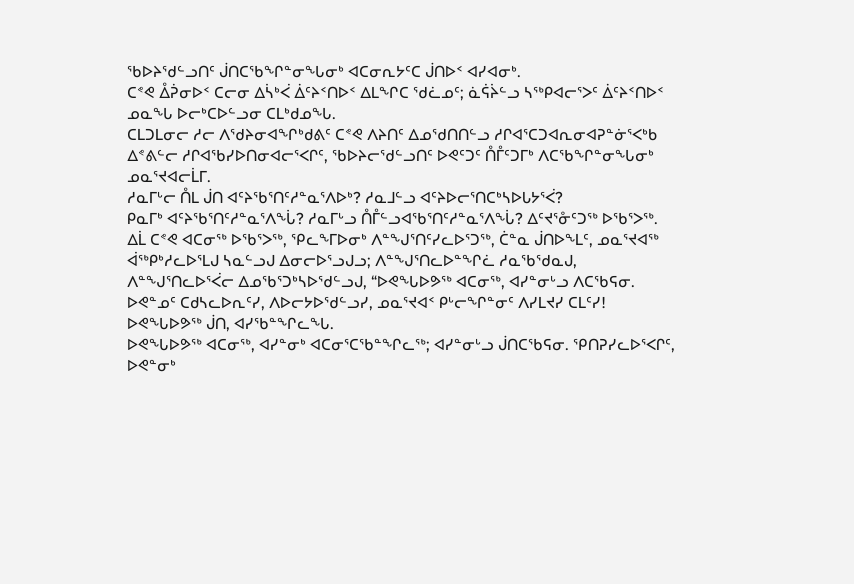ᖃᐅᔨᖁᓪᓗᑎᑦ ᒎᑎᑕᖃᖏᓐᓂᖓᓂᒃ ᐊᑕᓂᕆᔭᑦᑕ ᒎᑎᐅᑉ ᐊᓯᐊᓂᒃ.
ᑕᕝᕙ ᐂᕉᓂᐅᑉ ᑕᓕᓂ ᐃᓵᒃᐹ ᐄᑦᔨᑉᑎᐅᑉ ᐃᒪᖏᑕ ᖁᓛᓄᑦ; ᓈᕌᔩᓪᓗ ᓴᖅᑭᐊᓕᕐᐳᑦ ᐄᑦᔨᑉᑎᐅᑉ ᓄᓇᖓ ᐅᓕᒃᑕᐅᓪᓗᓂ ᑕᒪᒃᑯᓄᖓ.
ᑕᒪᑐᒪᓂᓕ ᓱᓕ ᐱᖁᔨᓂᐊᖏᒃᑯᕕᑦ ᑕᕝᕙ ᐱᔨᑎᑦ ᐃᓄᖁᑎᑎᓪᓗ ᓱᒋᐊᕐᑕᑐᐊᕆᓂᐊᕈᓐᓃᕐᐸᒃᑲ ᐃᕝᕕᓪᓕ ᓱᒋᐊᖃᓯᐅᑎᓂᐊᓕᕐᐸᒋᑦ, ᖃᐅᔨᓕᖁᓪᓗᑎᑦ ᐅᕙᑦᑐᑦ ᑍᒤᑦᑐᒥᒃ ᐱᑕᖃᖏᓐᓂᖓᓂᒃ ᓄᓇᕐᔪᐊᓕᒫᒥ.
ᓱᓇᒥᒡᓕ ᑍᒪ ᒎᑎ ᐊᑦᔨᖃᕐᑎᑦᓱᓐᓇᕐᐱᐅᒃ? ᓱᓇᒧᓪᓗ ᐊᑦᔨᐅᓕᕐᑎᑕᒃᓴᐅᒐᔭᕐᐹ?
ᑭᓇᒥᒃ ᐊᑦᔨᖃᕐᑎᑦᓱᓐᓇᕐᐱᖔ? ᓱᓇᒥᒡᓗ ᑍᒤᓪᓗᐊᖃᕐᑎᑦᓱᓐᓇᕐᐱᖔ? ᐃᑦᔪᕐᓁᑦᑐᖅ ᐅᖃᕐᐳᖅ.
ᐃᒫ ᑕᕝᕙ ᐊᑕᓂᖅ ᐅᖃᕐᐳᖅ, ᕿᓚᖕᒥᐅᓂᒃ ᐱᓐᖑᕐᑎᑦᓯᓚᐅᕐᑐᖅ, ᑖᓐᓇ ᒎᑎᐅᖕᒪᑦ, ᓄᓇᕐᔪᐊᖅ ᐋᖅᑭᒃᓱᓚᐅᕐᒪᒍ ᓴᓇᓪᓗᒍ ᐃᓂᓕᐅᕐᓗᒍᓗ; ᐱᓐᖑᕐᑎᓚᐅᓐᖏᓛ ᓱᓇᖃᖁᓇᒍ, ᐱᓐᖑᕐᑎᓚᐅᕐᐹᓕ ᐃᓄᖃᕐᑐᒃᓴᐅᖁᓪᓗᒍ, “ᐅᕙᖓᐅᕗᖅ ᐊᑕᓂᖅ, ᐊᓯᓐᓂᒡᓗ ᐱᑕᖃᕋᓂ.
ᐅᕙᓐᓄᑦ ᑕᑯᓴᓚᐅᕆᑦᓯ, ᐱᐅᓕᔭᐅᖁᓪᓗᓯ, ᓄᓇᕐᔪᐊᑉ ᑭᒡᓕᖏᓐᓂᑦ ᐱᓯᒪᔪᓯ ᑕᒪᑦᓯ! ᐅᕙᖓᐅᕗᖅ ᒎᑎ, ᐊᓯᖃᓐᖏᓚᖓ.
ᐅᕙᖓᐅᕗᖅ ᐊᑕᓂᖅ, ᐊᓯᓐᓂᒃ ᐊᑕᓂᕐᑕᖃᓐᖏᓚᖅ; ᐊᓯᓐᓂᒡᓗ ᒎᑎᑕᖃᕋᓂ. ᕿᑎᕈᓯᓚᐅᕐᐸᒋᑦ, ᐅᕙᓐᓂᒃ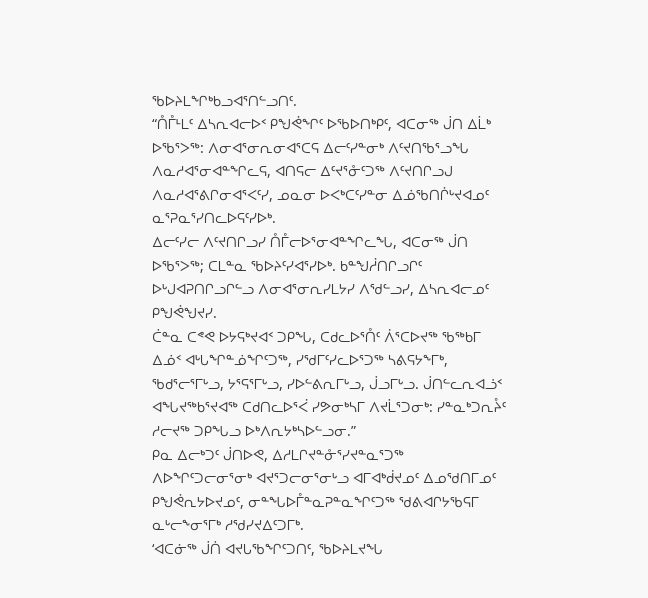ᖃᐅᔨᒪᖏᒃᑲᓗᐊᕐᑎᓪᓗᑎᑦ.
“ᑍᒤᒻᒪᑦ ᐃᓴᕆᐊᓕᐅᑉ ᑭᖑᕚᖏᑦ ᐅᖃᐅᑎᒃᑭᑦ, ᐊᑕᓂᖅ ᒎᑎ ᐃᒫᒃ ᐅᖃᕐᐳᖅ: ᐱᓂᐊᕐᓂᕆᓂᐊᕐᑕᕋ ᐃᓕᑦᓯᓐᓂᒃ ᐱᑦᔪᑎᖃᕐᓗᖓ ᐱᓇᓱᐊᕐᓂᐊᓐᖏᓚᕋ, ᐊᑎᕋᓕ ᐃᑦᔪᕐᓁᑦᑐᖅ ᐱᑦᔪᑎᒋᓗᒍ ᐱᓇᓱᐊᕐᕕᒋᓂᐊᕐᐸᑦᓯ, ᓄᓇᓂ ᐅᐸᒃᑕᑦᓯᓐᓂ ᐃᓅᖃᑎᒌᒡᔪᐊᓄᑦ ᓇᕐᕈᓇᕐᓯᑎᓚᐅᕋᑦᓯᐅᒃ.
ᐃᓕᑦᓯᓕ ᐱᑦᔪᑎᒋᓗᓯ ᑍᒤᓕᐅᕐᓂᐊᓐᖏᓚᖓ, ᐊᑕᓂᖅ ᒎᑎ ᐅᖃᕐᐳᖅ; ᑕᒪᓐᓇ ᖃᐅᔨᑦᓯᐊᕐᓯᐅᒃ. ᑲᓐᖑᓲᑎᒋᓗᒋᑦ ᐅᒡᒍᐊᕈᑎᒋᓗᒋᓪᓗ ᐱᓂᐊᕐᓂᕆᓯᒪᔭᓯ ᐱᖁᓪᓗᓯ, ᐃᓴᕆᐊᓕᓄᑦ ᑭᖑᕚᖑᔪᓯ.
ᑖᓐᓇ ᑕᕝᕙ ᐅᔭᕋᒃᔪᐊᑉ ᑐᑭᖓ, ᑕᑯᓚᐅᕐᑍᑦ ᐲᕐᑕᐅᔪᖅ ᖃᖅᑲᒥ ᐃᓅᑉ ᐊᒡᒐᖏᓐᓅᖏᑦᑐᖅ, ᓯᖁᒥᑦᓯᓚᐅᕐᑐᖅ ᓴᕕᕋᔭᖕᒥᒃ, ᖃᑯᕐᓕᕐᒥᒡᓗ, ᔭᕐᕋᕐᒥᒡᓗ, ᓯᐅᓪᕕᕆᒥᒡᓗ, ᒎᓗᒥᒡᓗ. ᒎᑎᓪᓚᕆᐊᓘᑉ ᐊᖓᔪᖅᑲᕐᔪᐊᖅ ᑕᑯᑎᓚᐅᕐᐹ ᓯᕗᓂᒃᓴᒥ ᐱᔪᒫᕐᑐᓂᒃ: ᓯᓐᓇᒃᑐᕆᔧᑦ ᓱᓕᔪᖅ ᑐᑭᖓᓗ ᐅᒃᐱᕆᔭᒃᓴᐅᓪᓗᓂ.”
ᑭᓇ ᐃᓕᒃᑐᑦ ᒎᑎᐅᕙ, ᐃᓱᒪᒋᔪᓐᓁᕐᓯᔪᓐᓇᕐᑐᖅ ᐱᐅᖏᑦᑐᓕᓂᕐᓂᒃ ᐊᔪᕐᑐᓕᓂᕐᓂᒡᓗ ᐊᒥᐊᒃᑰᔪᓄᑦ ᐃᓄᖁᑎᒥᓄᑦ ᑭᖑᕚᕆᔭᐅᔪᓄᑦ, ᓂᓐᖓᐅᒤᓐᓇᕈᓐᓇᖏᑦᑐᖅ ᖁᕕᐊᒋᔭᖃᕋᒥ ᓇᒡᓕᖕᓂᕐᒥᒃ ᓱᖁᓯᔪᐃᑦᑐᒥᒃ.
‘ᐊᑕᓃᖅ ᒎᑏ ᐊᔪᒐᖃᖏᑦᑐᑎᑦ, ᖃᐅᔨᒪᔪᖓ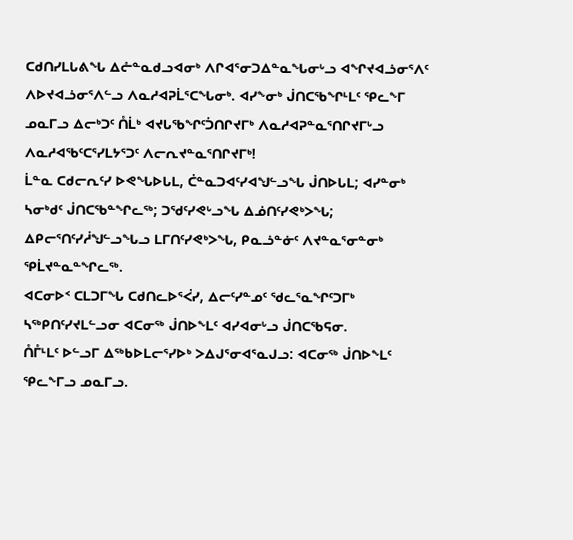ᑕᑯᑎᓯᒪᒐᕕᖓ ᐃᓔᓐᓇᑯᓗᐊᓂᒃ ᐱᒋᐊᕐᓂᑐᐃᓐᓇᖓᓂᒡᓗ ᐊᖏᔪᐊᓘᓂᕐᐱᑦ ᐱᐅᔪᐊᓘᓂᕐᐱᓪᓗ ᐱᓇᓱᐊᕈᒫᕐᑕᖓᓂᒃ. ᐊᓯᖕᓂᒃ ᒎᑎᑕᖃᖏᒻᒪᑦ ᕿᓚᖕᒥ ᓄᓇᒥᓗ ᐃᓕᒃᑐᑦ ᑍᒫᒃ ᐊᔪᒐᖃᖏᑦᑑᑎᒋᔪᒥᒃ ᐱᓇᓱᐊᕈᓐᓇᕐᑎᒋᔪᒥᒡᓗ ᐱᓇᓱᐊᖃᑦᑕᕐᓯᒪᔭᕐᑐᑦ ᐱᓕᕆᔪᓐᓇᕐᑎᒋᔪᒥᒃ!
ᒫᓐᓇ ᑕᑯᓕᕆᑦᓯ ᐅᕙᖓᐅᒐᒪ, ᑖᓐᓇᑐᐊᑦᓯᐊᖑᓪᓗᖓ ᒎᑎᐅᒐᒪ; ᐊᓯᓐᓂᒃ ᓴᓂᒃᑯᑦ ᒎᑎᑕᖃᓐᖏᓚᖅ; ᑐᖁᑦᓯᕙᒡᓗᖓ ᐃᓅᑎᑦᓯᕙᒃᐳᖓ; ᐃᑭᓕᕐᑎᑦᓯᓲᖑᓪᓗᖓᓗ ᒪᒥᑎᑦᓯᕙᒃᐳᖓ, ᑭᓇᓘᓐᓃᑦ ᐱᔪᓐᓇᕐᓂᓐᓂᒃ ᕿᒫᔪᓐᓇᓐᖏᓚᖅ.
ᐊᑕᓂᐅᑉ ᑕᒪᑐᒥᖓ ᑕᑯᑎᓚᐅᕐᐹᓯ, ᐃᓕᑦᓯᓐᓄᑦ ᖁᓚᕐᓇᖏᑦᑐᒥᒃ ᓴᖅᑭᑎᑦᓯᔪᒪᓪᓗᓂ ᐊᑕᓂᖅ ᒎᑎᐅᖕᒪᑦ ᐊᓯᐊᓂᒡᓗ ᒎᑎᑕᖃᕋᓂ.
ᑍᒤᒻᒪᑦ ᐅᓪᓗᒥ ᐃᖅᑲᐅᒪᓕᕐᓯᐅᒃ ᐳᐃᒍᕐᓂᐊᕐᓇᒍᓗ: ᐊᑕᓂᖅ ᒎᑎᐅᖕᒪᑦ ᕿᓚᖕᒥᓗ ᓄᓇᒥᓗ.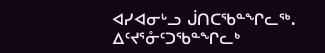ᐊᓯᐊᓂᒡᓗ ᒎᑎᑕᖃᓐᖏᓚᖅ.
ᐃᑦᔪᕐᓁᑦᑐᖃᓐᖏᓚᒃ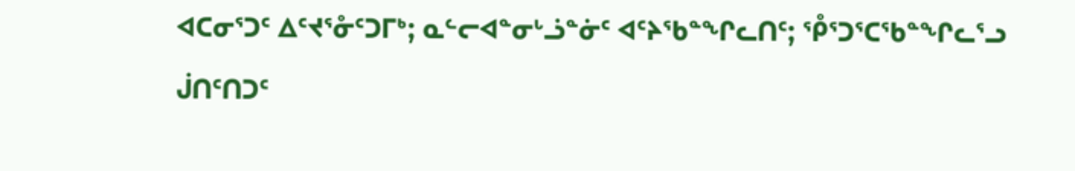ᐊᑕᓂᕐᑐᑦ ᐃᑦᔪᕐᓁᑦᑐᒥᒃ; ᓇᓪᓕᐊᓐᓂᒡᓘᓐᓃᑦ ᐊᑦᔨᖃᓐᖏᓚᑎᑦ; ᕾᕐᑐᕐᑕᖃᓐᖏᓚᕐᓗ ᒎᑎᑦᑎᑐᑦ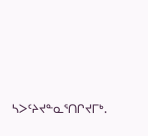ᓴᐳᑦᔨᔪᓐᓇᕐᑎᒋᔪᒥᒃ.